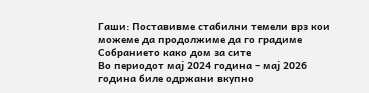Гаши: Поставивме стабилни темели врз кои можеме да продолжиме да го градиме Собранието како дом за сите
Во периодот мај 2024 година – мај 2026 година биле одржани вкупно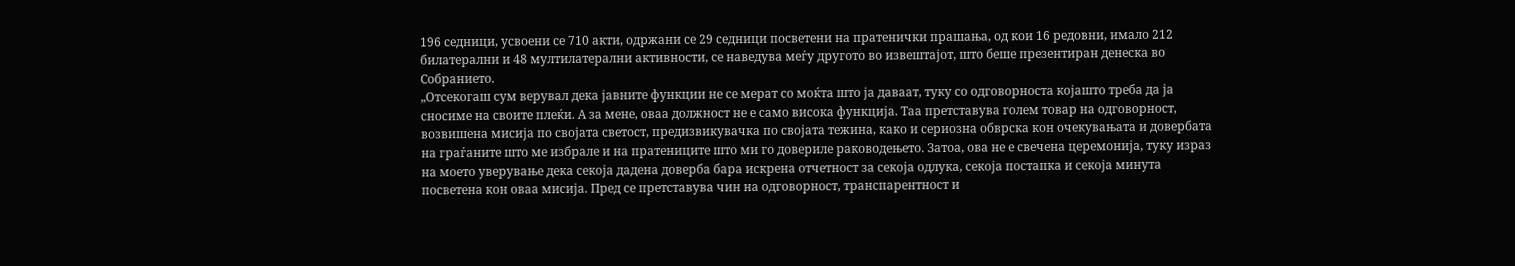196 седници, усвоени се 710 акти, одржани се 29 седници посветени на пратенички прашања, од кои 16 редовни, имало 212 билатерални и 48 мултилатерални активности, се наведува меѓу другото во извештајот, што беше презентиран денеска во Собранието.
„Отсекогаш сум верувал дека јавните функции не се мерат со моќта што ја даваат, туку со одговорноста којашто треба да ја сносиме на своите плеќи. А за мене, оваа должност не е само висока функција. Таа претставува голем товар на одговорност, возвишена мисија по својата светост, предизвикувачка по својата тежина, како и сериозна обврска кон очекувањата и довербата на граѓаните што ме избрале и на пратениците што ми го довериле раководењето. Затоа, ова не е свечена церемонија, туку израз на моето уверување дека секоја дадена доверба бара искрена отчетност за секоја одлука, секоја постапка и секоја минута посветена кон оваа мисија. Пред се претставува чин на одговорност, транспарентност и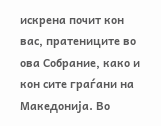искрена почит кон вас, пратениците во ова Собрание, како и кон сите граѓани на Македонија. Во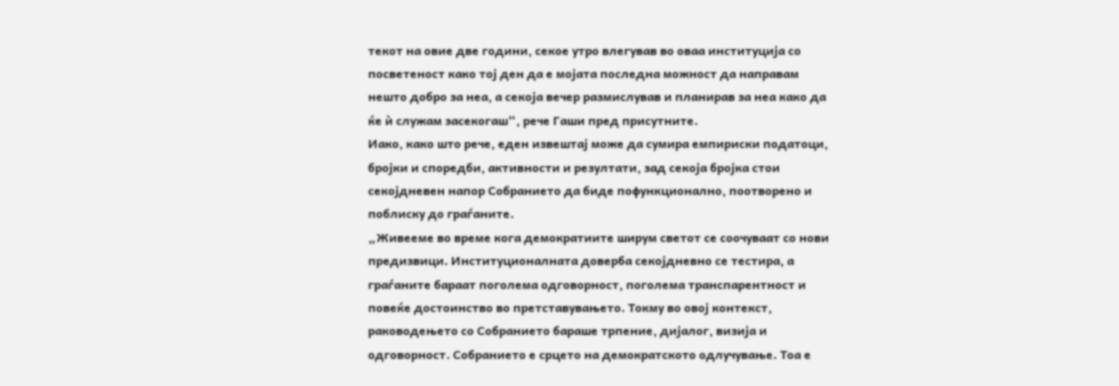текот на овие две години, секое утро влегував во оваа институција со посветеност како тој ден да е мојата последна можност да направам нешто добро за неа, а секоја вечер размислував и планирав за неа како да ќе ѝ служам засекогаш“, рече Гаши пред присутните.
Иако, како што рече, еден извештај може да сумира емпириски податоци, бројки и споредби, активности и резултати, зад секоја бројка стои секојдневен напор Собранието да биде пофункционално, поотворено и поблиску до граѓаните.
„Живееме во време кога демократиите ширум светот се соочуваат со нови предизвици. Институционалната доверба секојдневно се тестира, а граѓаните бараат поголема одговорност, поголема транспарентност и повеќе достоинство во претставувањето. Токму во овој контекст, раководењето со Собранието бараше трпение, дијалог, визија и одговорност. Собранието е срцето на демократското одлучување. Тоа е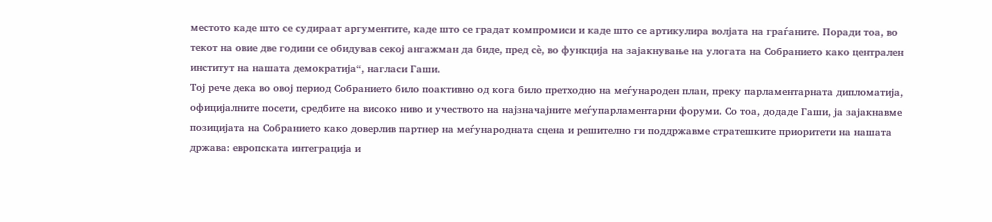местото каде што се судираат аргументите, каде што се градат компромиси и каде што се артикулира волјата на граѓаните. Поради тоа, во текот на овие две години се обидував секој ангажман да биде, пред сè, во функција на зајакнување на улогата на Собранието како централен институт на нашата демократија“, нагласи Гаши.
Тој рече дека во овој период Собранието било поактивно од кога било претходно на меѓународен план, преку парламентарната дипломатија, официјалните посети, средбите на високо ниво и учеството на најзначајните меѓупарламентарни форуми. Со тоа, додаде Гаши, ја зајакнавме позицијата на Собранието како доверлив партнер на меѓународната сцена и решително ги поддржавме стратешките приоритети на нашата држава: европската интеграција и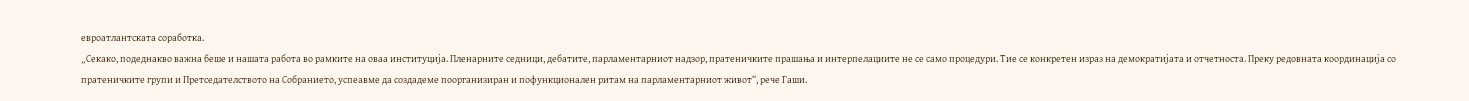евроатлантската соработка.
„Секако, подеднакво важна беше и нашата работа во рамките на оваа институција. Пленарните седници, дебатите, парламентарниот надзор, пратеничките прашања и интерпелациите не се само процедури. Тие се конкретен израз на демократијата и отчетноста. Преку редовната координација со пратеничките групи и Претседателството на Собранието, успеавме да создадеме поорганизиран и пофункционален ритам на парламентарниот живот“, рече Гаши.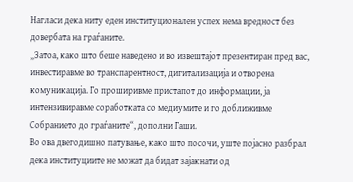Нагласи дека ниту еден институционален успех нема вредност без довербата на граѓаните.
„Затоа, како што беше наведено и во извештајот презентиран пред вас, инвестиравме во транспарентност, дигитализација и отворена комуникација. Го проширивме пристапот до информации, ја интензивиравме соработката со медиумите и го доближивме Собранието до граѓаните“, дополни Гаши.
Во ова двегодишно патување, како што посочи, уште појасно разбрал дека институциите не можат да бидат зајакнати од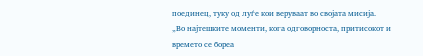поединец, туку од луѓе кои веруваат во својата мисија.
„Во најтешките моменти, кога одговорноста, притисокот и времето се бореа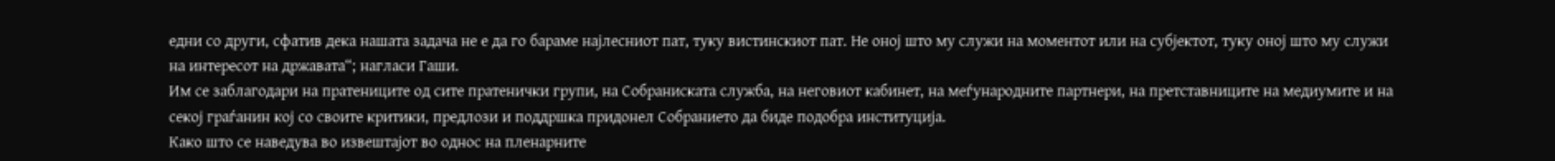едни со други, сфатив дека нашата задача не е да го бараме најлесниот пат, туку вистинскиот пат. Не оној што му служи на моментот или на субјектот, туку оној што му служи на интересот на државата“; нагласи Гаши.
Им се заблагодари на пратениците од сите пратенички групи, на Собраниската служба, на неговиот кабинет, на меѓународните партнери, на претставниците на медиумите и на секој граѓанин кој со своите критики, предлози и поддршка придонел Собранието да биде подобра институција.
Како што се наведува во извештајот во однос на пленарните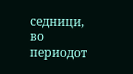седници, во периодот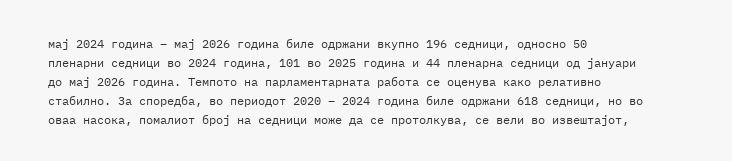мај 2024 година – мај 2026 година биле одржани вкупно 196 седници, односно 50 пленарни седници во 2024 година, 101 во 2025 година и 44 пленарна седници од јануари до мај 2026 година. Темпото на парламентарната работа се оценува како релативно стабилно. За споредба, во периодот 2020 – 2024 година биле одржани 618 седници, но во оваа насока, помалиот број на седници може да се протолкува, се вели во извештајот,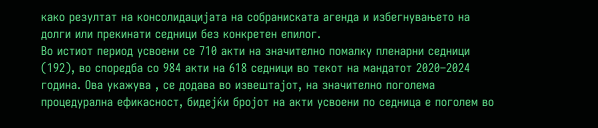како резултат на консолидацијата на собраниската агенда и избегнувањето на долги или прекинати седници без конкретен епилог.
Во истиот период усвоени се 710 акти на значително помалку пленарни седници (192), во споредба со 984 акти на 618 седници во текот на мандатот 2020–2024 година. Ова укажува , се додава во извештајот, на значително поголема процедурална ефикасност, бидејќи бројот на акти усвоени по седница е поголем во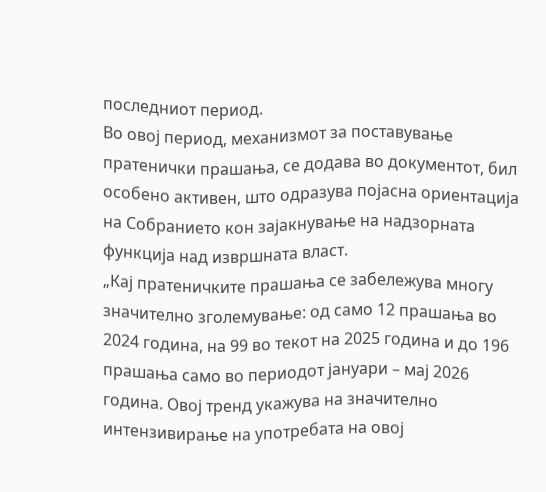последниот период.
Во овој период, механизмот за поставување пратенички прашања, се додава во документот, бил особено активен, што одразува појасна ориентација на Собранието кон зајакнување на надзорната функција над извршната власт.
„Кај пратеничките прашања се забележува многу значително зголемување: од само 12 прашања во 2024 година, на 99 во текот на 2025 година и до 196 прашања само во периодот јануари – мај 2026 година. Овој тренд укажува на значително интензивирање на употребата на овој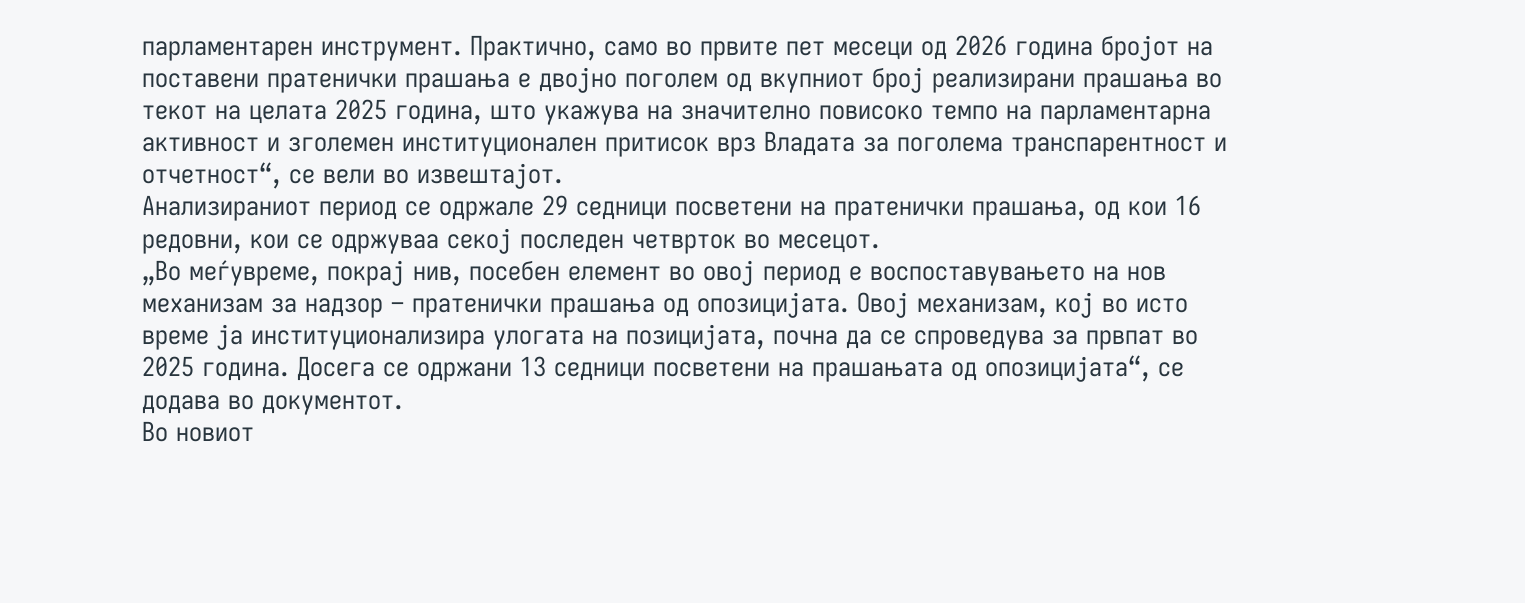парламентарен инструмент. Практично, само во првите пет месеци од 2026 година бројот на поставени пратенички прашања е двојно поголем од вкупниот број реализирани прашања во текот на целата 2025 година, што укажува на значително повисоко темпо на парламентарна активност и зголемен институционален притисок врз Владата за поголема транспарентност и отчетност“, се вели во извештајот.
Анализираниот период се одржале 29 седници посветени на пратенички прашања, од кои 16 редовни, кои се одржуваа секој последен четврток во месецот.
„Во меѓувреме, покрај нив, посебен елемент во овој период е воспоставувањето на нов механизам за надзор – пратенички прашања од опозицијата. Овој механизам, кој во исто време ја институционализира улогата на позицијата, почна да се спроведува за првпат во 2025 година. Досега се одржани 13 седници посветени на прашањата од опозицијата“, се додава во документот.
Во новиот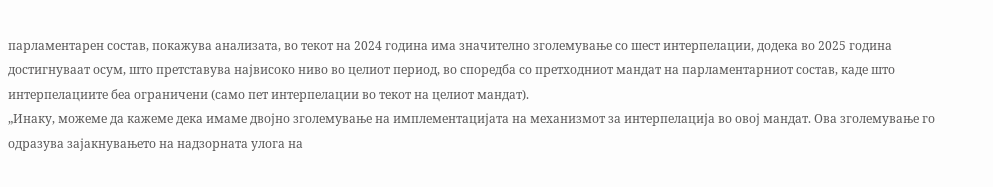парламентарен состав, покажува анализата, во текот на 2024 година има значително зголемување со шест интерпелации, додека во 2025 година достигнуваат осум, што претставува највисоко ниво во целиот период, во споредба со претходниот мандат на парламентарниот состав, каде што интерпелациите беа ограничени (само пет интерпелации во текот на целиот мандат).
„Инаку, можеме да кажеме дека имаме двојно зголемување на имплементацијата на механизмот за интерпелација во овој мандат. Ова зголемување го одразува зајакнувањето на надзорната улога на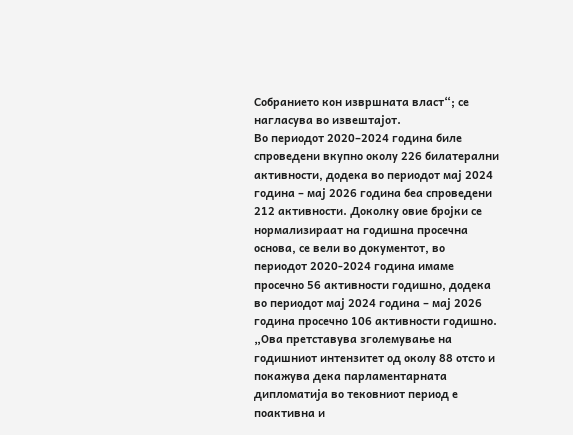Собранието кон извршната власт“; се нагласува во извештајот.
Во периодот 2020–2024 година биле спроведени вкупно околу 226 билатерални активности, додека во периодот мај 2024 година – мај 2026 година беа спроведени 212 активности. Доколку овие бројки се нормализираат на годишна просечна основа, се вели во документот, во периодот 2020-2024 година имаме просечно 56 активности годишно, додека во периодот мај 2024 година – мај 2026 година просечно 106 активности годишно.
„Ова претставува зголемување на годишниот интензитет од околу 88 отсто и покажува дека парламентарната дипломатија во тековниот период е поактивна и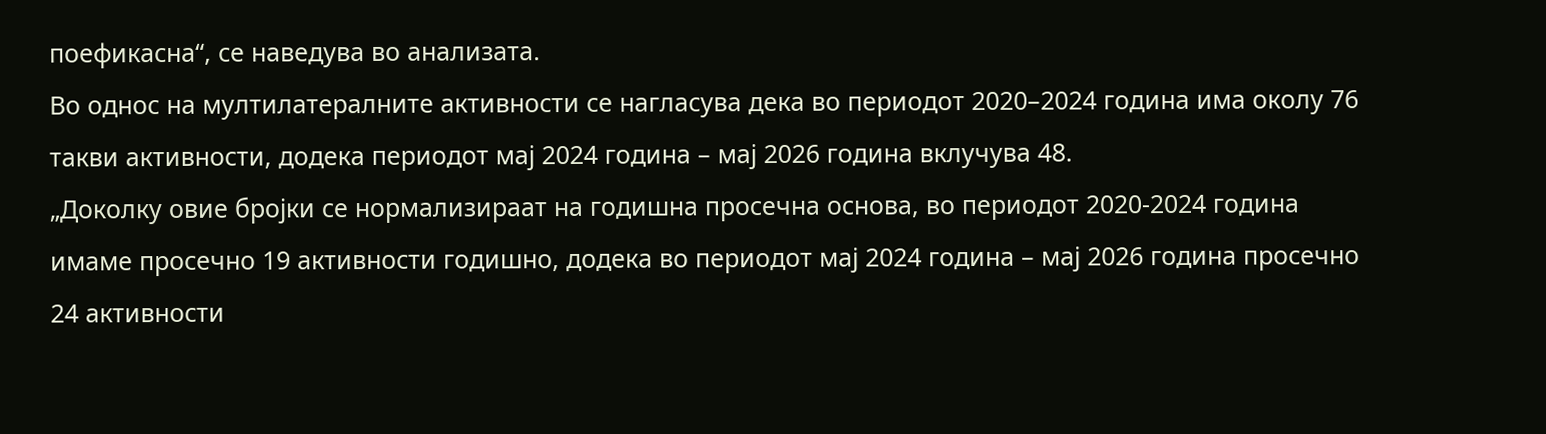поефикасна“, се наведува во анализата.
Во однос на мултилатералните активности се нагласува дека во периодот 2020–2024 година има околу 76 такви активности, додека периодот мај 2024 година – мај 2026 година вклучува 48.
„Доколку овие бројки се нормализираат на годишна просечна основа, во периодот 2020-2024 година имаме просечно 19 активности годишно, додека во периодот мај 2024 година – мај 2026 година просечно 24 активности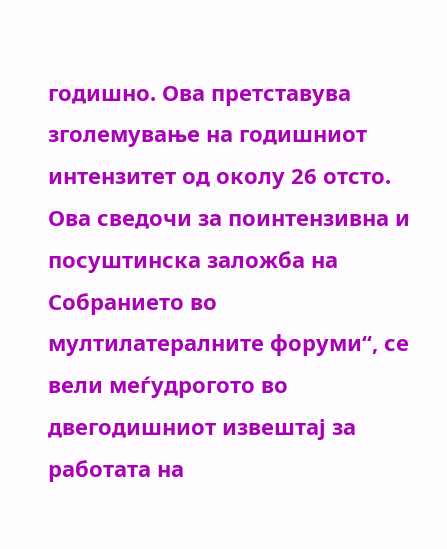годишно. Ова претставува зголемување на годишниот интензитет од околу 26 отсто. Ова сведочи за поинтензивна и посуштинска заложба на Собранието во мултилатералните форуми“, се вели меѓудрогото во двегодишниот извештај за работата на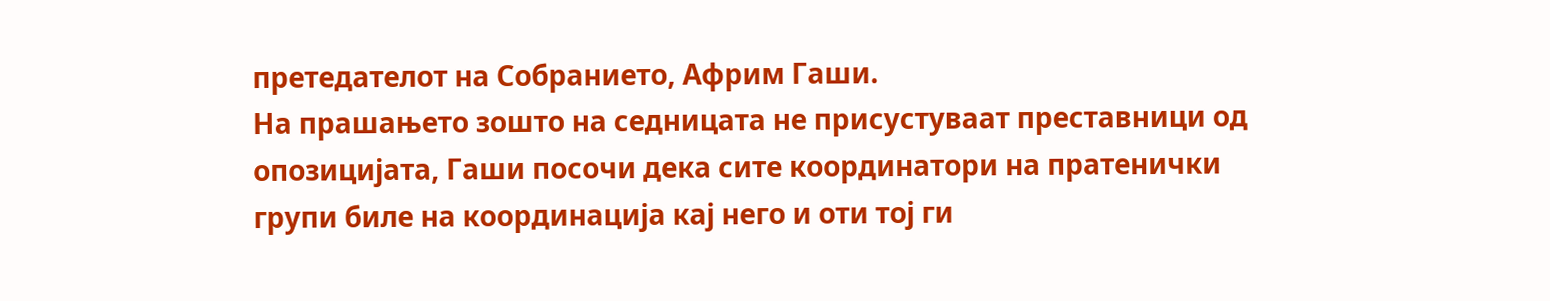претедателот на Собранието, Африм Гаши.
На прашањето зошто на седницата не присустуваат преставници од опозицијата, Гаши посочи дека сите координатори на пратенички групи биле на координација кај него и оти тој ги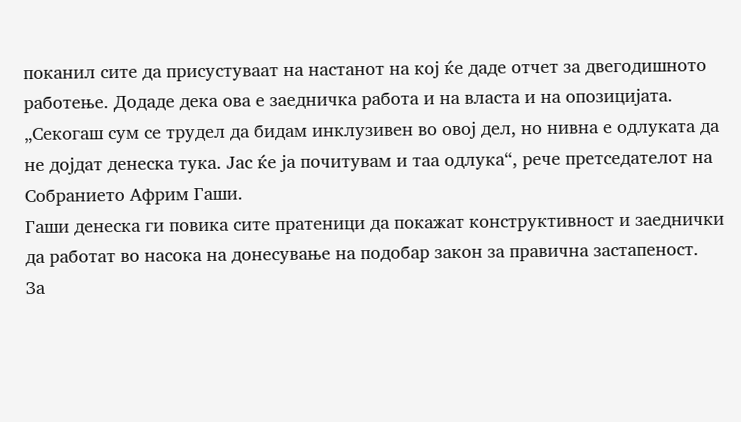поканил сите да присустуваат на настанот на кој ќе даде отчет за двегодишното работење. Додаде дека ова е заедничка работа и на власта и на опозицијата.
„Секогаш сум се трудел да бидам инклузивен во овој дел, но нивна е одлуката да не дојдат денеска тука. Јас ќе ја почитувам и таа одлука“, рече претседателот на Собранието Африм Гаши.
Гаши денеска ги повика сите пратеници да покажат конструктивност и заеднички да работат во насока на донесување на подобар закон за правична застапеност.
За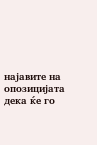најавите на опозицијата дека ќе го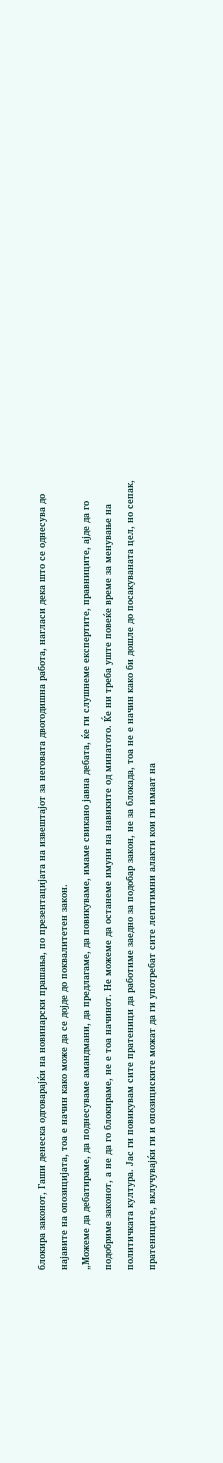блокира законот, Гаши денеска одговарајќи на новинарски прашања, по презентацијата на извештајот за неговата двoгодишна работа, нагласи дека што се однесува до најавите на опозицијата, тоа е начин како може да се дојде до поквалитетен закон.
„Можеме да дебатираме, да поднесуваме амандмани, да предлагаме, да повикуваме, имаме свикано јавна дебата, ќе ги слушнеме експертите, правниците, ајде да го подобриме законот, а не да го блокираме, не е тоа начинот. Не можеме да останеме имуни на навиките од минатото. Ќе ни треба уште повеќе време за менување на политичката култура. Јас ги повикувам сите пратеници да работиме заедно за подобар закон, не за блокада, тоа не е начин како би дошле до посакуваната цел, но сепак, пратениците, вклучувајќи ги и опозициските можат да ги употребат сите легитимни алакти кои ги имаат на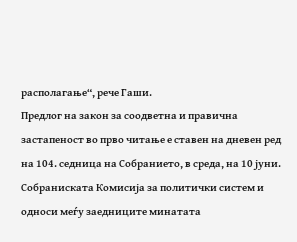располагање“, рече Гаши.
Предлог на закон за соодветна и правична застапеност во прво читање е ставен на дневен ред на 104. седница на Собранието, в среда, на 10 јуни.
Собраниската Комисија за политички систем и односи меѓу заедниците минатата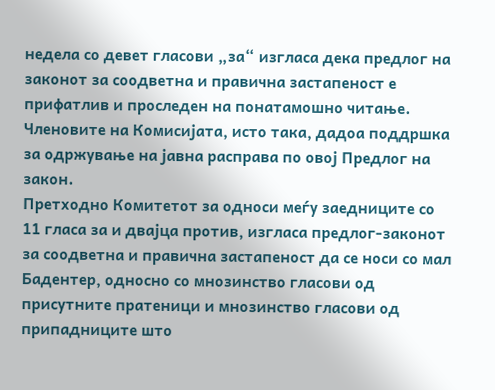недела со девет гласови „за“ изгласа дека предлог на законот за соодветна и правична застапеност е прифатлив и проследен на понатамошно читање. Членовите на Комисијата, исто така, дадоа поддршка за одржување на јавна расправа по овој Предлог на закон.
Претходно Комитетот за односи меѓу заедниците со 11 гласа за и двајца против, изгласа предлог-законот за соодветна и правична застапеност да се носи со мал Бадентер, односно со мнозинство гласови од присутните пратеници и мнозинство гласови од припадниците што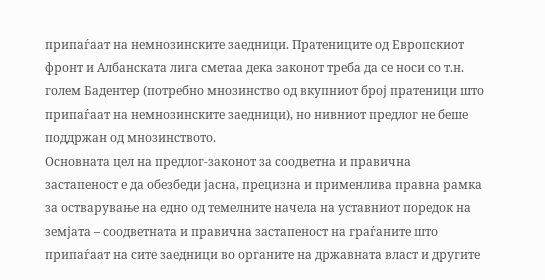припаѓаат на немнозинските заедници. Пратениците од Европскиот фронт и Албанската лига сметаа дека законот треба да се носи со т.н. голем Бадентер (потребно мнозинство од вкупниот број пратеници што припаѓаат на немнозинските заедници), но нивниот предлог не беше поддржан од мнозинството.
Основната цел на предлог-законот за соодветна и правична застапеност е да обезбеди јасна, прецизна и применлива правна рамка за остварување на едно од темелните начела на уставниот поредок на земјата – соодветната и правична застапеност на граѓаните што припаѓаат на сите заедници во органите на државната власт и другите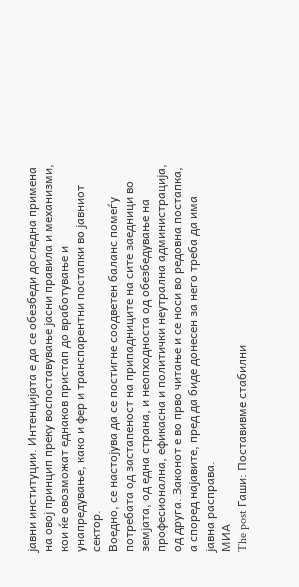јавни институции. Интенцијата е да се обезбеди доследна примена на овој принцип преку воспоставување јасни правила и механизми, кои ќе овозможат еднаков пристап до вработување и унапредување, како и фер и транспарентни постапки во јавниот сектор.
Воедно, се настојува да се постигне соодветен баланс помеѓу потребата од застапеност на припадниците на сите заедници во земјата, од една страна, и неопходноста од обезбедување на професионална, ефикасна и политички неутрална администрација, од друга. Законот е во прво читање и се носи во редовна постапка, а според најавите, пред да биде донесен за него треба да има јавна расправа.
МИА
The post Гаши: Поставивме стабилни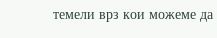темели врз кои можеме да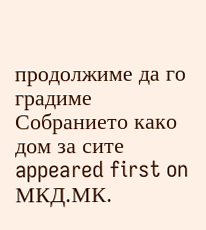продолжиме да го градиме Собранието како дом за сите appeared first on МКД.МК.